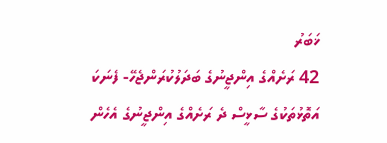ޚަބަރު
42 ރަށެއްގެ އިންޖީނުގެ ބަދަލުކުރަންޖެހޭ- ފެނަކަ
އަތޮޅުތަކުގެ ސާޅީސް ދެ ރަށެއްގެ އިންޖީނުގެ އެހެން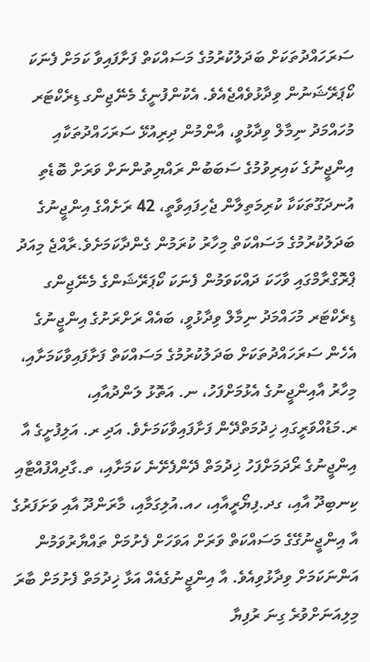ސަރަހައްދުތަކަށް ބަދަލުކުރުމުގެ މަސައްކަތް ފަށާފައިވާ ކަމަށް ފެނަކަ ކޯޕަރޭޝަނުން ވިދާޅުވެއްޖެއެވެ. އެކުންފުނީގެ މެނޭޖިންގ ޑިރެކްޓަރ މުހައްމަދު ނިމާލް ވިދާޅުވީ، އާންމުން ދިރިއުޅޭ ސަރަހައްދުތަކާއި އިންޖީނުގެ ކައިރިވުމުގެ ސަބަބުން ރައްޔިތުންނަށް ވަރަށް ބޮޑެތި އުނދަގޫތަކަކާ ކުރިމަތިލާން ޖެހިފައިވާތީ، 42 ރަށެއްގެ އިންޖީނުގެ ބަދަލުކުރުމުގެ މަސައްކަތް މިހާރު ކުރަމުން ގެންދާކަމަށެވެ.ރާއްޖެ މިއަދު ޕްރޮގްރާމްގައި ވާހަކަ ދައްކަވަމުން ފެނަކަ ކޯޕަރޭޝަންގެ މެނޭޖިންގ ޑިރެކްޓަރ މުހައްމަދު ނިމާލް ވިދާޅުވީ، ބައެއް ރަށްރަށުގެ އިންޖީނުގެ އެހެން ސަރަހައްދުތަކަށް ބަދަލުކުރުމުގެ މަސައްކަތް ފަށާފައިވާކަމަށާއި، މިހާރު އާއިންޖީނުގެ އެޅުމަށްފަހު، ނ. އަތޮޅު ލަންދުއާއި، ރ.މަޑުއްވަރީގައި ޚިދުމަތްދޭން ފަށާފައިވާކަމަށެވެ. އަދި ރ. އަލިފުށީގެ އާ އިންޖީނުގެ ރޯދަމަށްފަހު ޚިދުމަތް ދޭންފެށޭނެ ކަމަށާއި، ތ.ގާދިއްފުއްޓާއި ކިނބިދޫ އާއި، ގދ.ފިޔޯރީއާއި، ހއ.އުލިގަމާއި، މާރަންދޫ އާއި ވަށަފަރުގެ އާ އިންޖީނުގޭގެ މަސައްކަތް ވަރަށް އަވަހަށް ފެށުމަށް ތައްޔާރުވަމުން އަންނަކަމަށް ވިދާޅުވިއެވެ. އާ އިންޖީނުގެއެއް އަޅާ ޚިދުމަތް ފެށުމަށް ބާރަ މިލިއަނަށްވުރެ ގިނަ ރުފިޔާ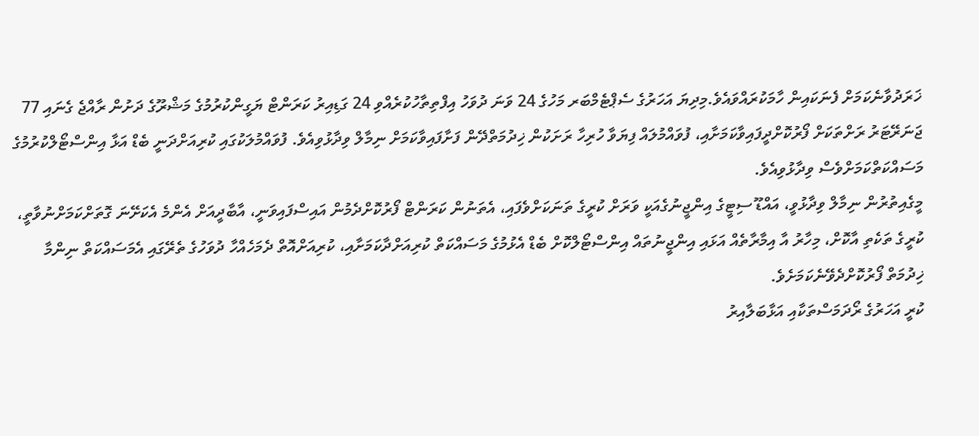ޚަރަދުވާނެކަމަށް ފެނަކައިން ހާމަކުރައްވައެވެ.މިދިޔަ އަހަރުގެ ސެޕްޓެމްބަރ މަހުގެ 24 ވަނަ ދުވަހު އިފްތިތާހުކުރެއްވި 24 ގަޑިއިރު ކަރަންޓް ޔަގީންކުރުމުގެ މަޝްރޫގެ ދަށުން ރާއްޖެ ގެނައި 77 ޖަނަރޭޓަރު ރަށްތަކަށް ފޯރުކޮށްދީފައިވާކަމަށާއި، ފުވައްމުލައް ފިޔަވާ ހުރިހާ ރަށަކުން ޚިދުމަތްދޭން ފަށާފައިވާކަމަށް ނިމާލް ވިދާޅުވިއެވެ. ފުވައްމުލަކުގައި ކުރިއަށްދަނީ ބެޑް އަޅާ އިންސްޓޯލްކުރުމުގެ މަސައްކަތްކަމަށްވެސް ވިދާޅުވިއެވެ.
މީގެއިތުރުން ނިމާލް ވިދާޅުވީ، އައްޑޫ ސިޓީގެ އިންޖީނުގެއަކީ ވަރަށް ކުރީގެ ތަނަކަށްވެފައި، އެތަނުން ކަރަންޓް ފޯރުކޮށްދެމުން އައިސްފައިވަނީ، އާބާދީއަށް އެންމެ އެކަށޭނަ ގޮތަށްކަމަށްނުވާތީ، ކުރީގެ ތަކެތި އާކޮށް، މިހާރު އާ އިމާރާތެއް އަޅައި އިންޖީނުތައް އިންސްޓޯލްކޮށް ބެޑް އެޅުމުގެ މަސައްކަތް ކުރިއަށްދާކަމަށާއި، ކުރިއަށްއޮތް ދެމަހެއްހާ ދުވަހުގެ ތެރޭގައި އެމަސައްކަތް ނިންމާ ޚިދުމަތް ފޯރުކޮށްދެވޭނެކަމަށެވެ.
ކުރީ އަހަރުގެ ރޯދަމަސްތަކާއި އަޅާބަލާއިރު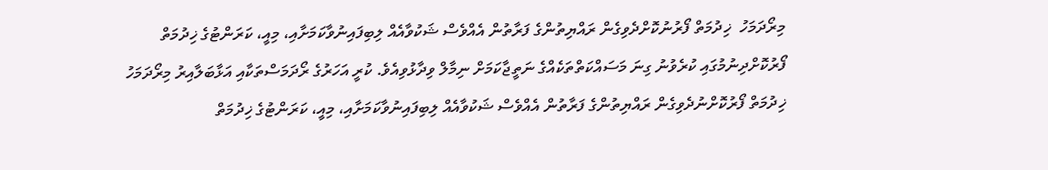މިރޯދަމަހު  ޚިދުމަތް ފޯރުނުކޮށްދެވިގެން ރައްޔިތުންގެ ފަރާތުން އެއްވެސް ޝަކުވާއެއް ލިބިފައިނުވާކަމަށާއި، މިއީ، ކަރަންޓުގެ ޚިދުމަތް ފޯރުކޮށްދިނުމުގައި ކުރެވުނު ގިނަ މަސައްކަތްތަކެއްގެ ނަތީޖާކަމަށް ނިމާލް ވިދާޅުވިއެވެ. ކުރީ އަހަރުގެ ރޯދަމަސްތަކާއި އަޅާބަލާއިރު މިރޯދަމަހު  ޚިދުމަތް ފޯރުކޮށްނުދެވިގެން ރައްޔިތުންގެ ފަރާތުން އެއްވެސް ޝަކުވާއެއް ލިބިފައިނުވާކަމަށާއި، މިއީ، ކަރަންޓުގެ ޚިދުމަތް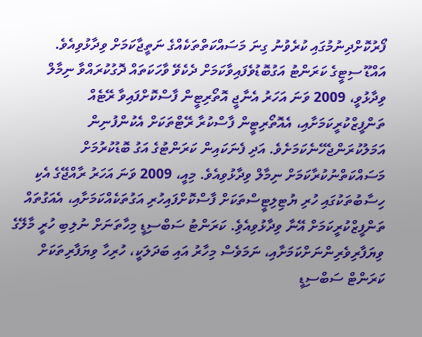ފޯރުކޮށްދިނުމުގައި ކުރެވުނު ގިނަ މަސައްކަތްތަކެއްގެ ނަތީޖާކަމަށް ވިދާޅުވިއެވެ.
އައްޑޫ ސިޓީގެ ކަރަންޓު އަގުބޮޑުވެފައިވާކަމަށް ދެކެވޭ ވާހަކަތައް ދޮގުކުރައްވާ ނިމާލް ވިދާޅުވީ، 2009 ވަނަ އަހަރު އެނާޖީ އޮތޯރިޓީން ފާސްކޮށްފައިވާ ރޭޓެއް ތަންފީޒްކުރީކަމަށާއި، އެއޮތޯރިޓީން ފާސްކުރާ ރޭޓްތަކަށް އެކުންފުނިން އަމަލުކުރަންޖެހޭނެކަމަށެވެ. އަދި ފެނަކައިން ކަރަންޓުގެ އަގު ބޮޑުކުރުމަށް މަސައްކަތްނުކުރާކަމަށް ނިމާލް ވިދާޅުވިއެވެ. މިއީ، 2009 ވަނަ އަހަރު ރާއްޖޭގެ އެކި ހިސާބުތަކުގައި ހުރި ޔުޓިލިޓީސްތަކަށް ފާސްކޮށްފައިހުރި އަގުތަކެއްކަމަށާއި، އެއަގުތައް ތަންފީޒްކުރީކަމަށް އޭނާ ވިދާޅުވިއެވެި. ކަރަންޓު ސަބްސިޑީ މިހާތަނަށް ނުލިބި ހުރީ މާލޭގެ ވިޔަފާރިވެރިންނަށްކަމަށާއި، ނަމަވެސް މިހާރު އައި ބަދަލަކީ، ހުރިހާ ވިޔަފާރިތަކަށް ކަރަންޓް ސަބްސިޑީ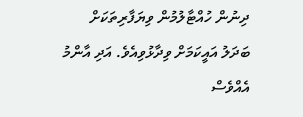ދިނުން ހުއްޓާލުމުން ވިޔަފާރިތަކަށް ބަދަލު އައީކަމަށް ވިދާޅުވިއެވެ. އަދި އާންމު އެއްވެސް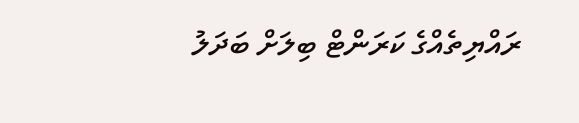ރައްޔިތެއްގެ ކަރަންޓް ބިލަށް ބަދަލު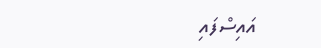އައިސްފައި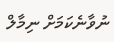ނުވާނެކަމަށް ނިމާލް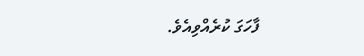ފާހަގަ ކުރެއްވިއެވެ.